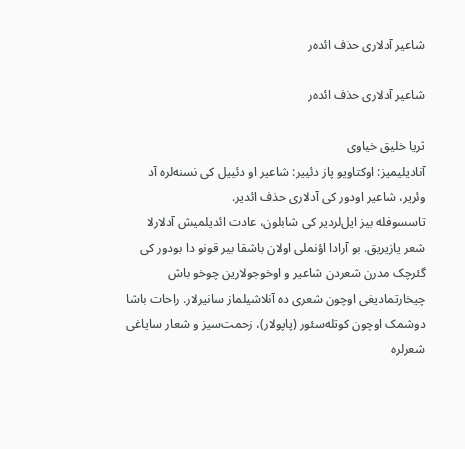شاعیر آدلاری حذف ائده‌ر

شاعیر آدلاری حذف ائده‌ر

ثریا خلیق خیاوی
آنادیلیمیز: اوکتاویو پاز دئییر: شاعیر او دئییل کی نسنه‌لره آد وئریر، شاعیر اودور کی آدلاری حذف ائدیر.
تاسسوفله بیز ایل‌لردیر کی شابلون، عادت ائدیلمیش آدلارلا شعر یازیریق. بو آرادا اؤنملی اولان باشقا بیر قونو دا بودور کی گئرچک مدرن شعردن شاعیر و اوخوجولارین چوخو باش چیخارتمادیغی اوچون شعری ده آنلاشیلماز سانیرلار. راحات باشا دوشمک اوچون کوتله‌سئور (پاپولار)، زحمت‌سیز و شعار سایاغی شعرلره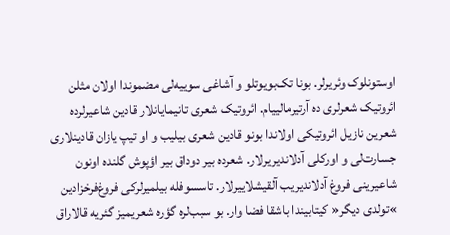اوستونلوک وئریرلر. بونا تک‌بویوتلو و آشاغی سوییه‌لی مضموندا اولان مثلن ائروتیک شعرلری ده آرتیرمالییام. ائروتیک شعری تانیمایانلار قادین شاعیرلرده شعرین نازیل ائروتیکی اولاندا بونو‌ قادین شعری بیلیب و او تیپ یازان قادینلاری جسارت‌لی و اورکلی آدلاندیریرلار. شعرده بیر دوداق بیر اؤپوش گلنده اونون شاعیرینی فروغ آدلاندیریب آلقیشلاییرلار. تاسسوفله بیلمیرلرکی فروغ‌فرخزادین »تولدی دیگر« کیتابیندا باشقا فضا وار. بو سبب‌لره گؤره شعریمیز گئریه قالاراق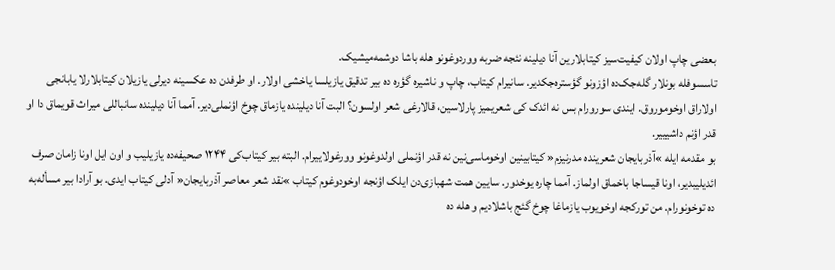بعضی چاپ اولان کیفیت‌سیز کیتابلارین آنا دیلینه نئجه ضربه ووردوغونو هله باشا دوشمه‌میشیک.
تاسسوفله بونلار گله‌جک‌ده اؤزونو گؤستره‌جکدیر. سانیرام کیتاب، چاپ و ناشیره گؤره‌ ده بیر تدقیق یازیلسا یاخشی اولار. او طرفدن‌ ده عکسینه دیرلی یازیلان کیتابلارلا یابانجی‌‌ اولاراق اوخوموروق. ایندی سورورام بس نه ائدک‌ کی شعریمیز پارلاسین، قالارغی شعر اولسون؟ البت آنا دیلینده یازماق چوخ اؤنملی‌دیر. آمما آنا دیلینده سانباللی میراث قویماق‌ دا او قدر اؤنم داشیییر‌.
بو مقدمه‌ ایله »آذربایجان شعرینده مدرنیزم« کیتابینین اوخوماسی‌نین نه قدر اؤنملی اولدوغونو وورغولاییرام. البته بیر کیتاب‌کی ۱۲۴۴ صحیفه‌ده یازیلیب و اون ایل اونا زامان صرف ائدیلیبدیر، اونا قیساجا باخماق اولماز. آمما چاره یوخدور. سایین همت شهبازی‌دن ایلک اؤنجه اوخودوغوم کیتاب »نقد شعر معاصر آذربایجان« آدلی کیتاب ایدی. بو آرادا بیر مسأله‌به ده توخونورام. من تورکجه‌ اوخویوب یازماغا چوخ گئج باشلادیم و هله‌ ده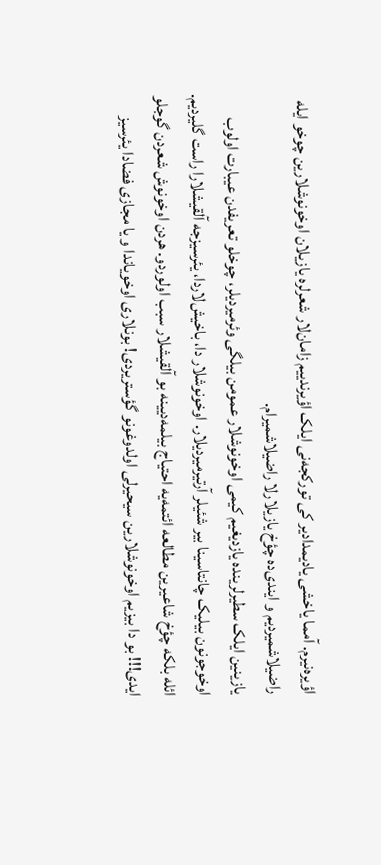اؤیره‌نیرم. آمما یاخشی یادیمدادیر کی تورکجه‌نی ایلک اؤیرندییم زامان‌لار شعرلره یازیلان اوخونوشلارین چوخو ایله راضیلاشمیردیم و ‌ایندی‌ده چؤخ یازیلارلا راضیلاشمیرام.
یازینین ایلک سطیرلرینده یازدیغیم کیمی اوخونوشلار عمومن بیلگی وئرمیردیلر، چوخلو‌ تعریفدن عیبارت اولوب اوخوجونون بیلیک چانتاسینا بیر شئیلر آرتیرمیردیلار. اوخونوشلار دا، باخیش‌لاردا، یئرسیزجه آلقیشلارا راست گلیردیم. ائله بلکه چؤخ شاعیرین مطالعه ائتمه‌یه احتیاج بیلمه‌دیینه بو آلقیشلار سبب اولوردو. هردن اوخونوش شعردن گوجلو ایدی!!! بو دا بیزیم اوخونوشلارین سیحیرلی اولدوغونو گؤستریردی! بونلاری اوخویاندا و یا مجازی فضادا یئرسیز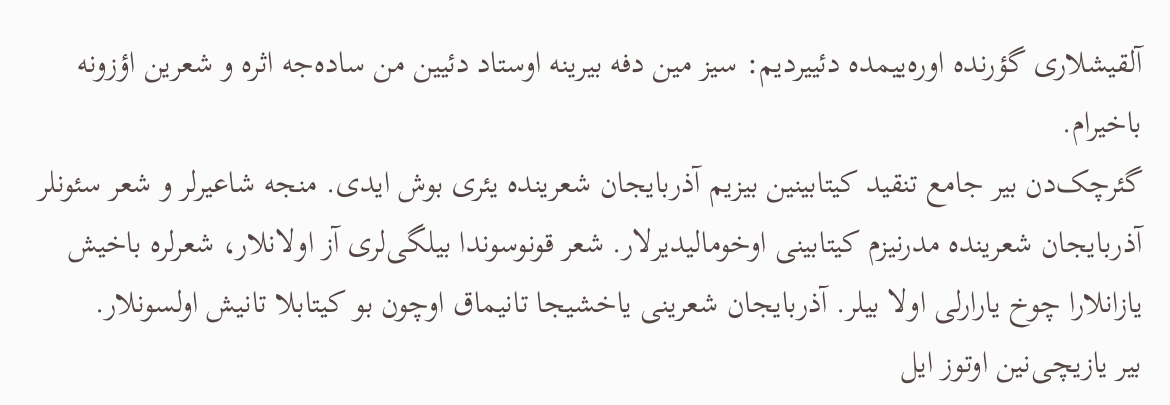آلقیشلاری گؤرنده اوره‌ییمده دئییردیم: سیز مین دفه بیرینه اوستاد دئیین من ساده‌جه اثره و شعرین اؤزونه باخیرام.
گئرچک‌دن بیر جامع تنقید کیتابینین بیزیم آذربایجان شعرینده یئری بوش ایدی. منجه شاعیرلر و شعر سئونلر آذربایجان شعرینده مدرنیزم کیتابینی اوخومالیدیرلار. شعر قونوسوندا بیلگی‌لری آز اولانلار، شعرلره باخیش یازانلارا چوخ یارارلی اولا بیلر. آذربایجان شعرینی یاخشیجا تانیماق اوچون بو کیتابلا تانیش اولسونلار.
بیر یازیچی‌نین اوتوز ایل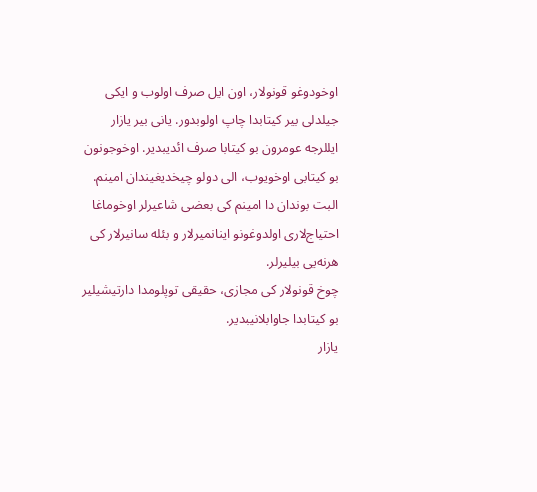اوخودوغو قونولار، اون ایل صرف اولوب و ایکی جیلدلی بیر کیتابدا چاپ اولوبدور. یانی بیر یازار ایللرجه عومرون بو کیتابا صرف ائدیبدیر. اوخوجونون بو‌ کیتابی اوخویوب، الی دولو چیخدیغیندان امینم. البت بوندان دا امینم کی بعضی شاعیرلر اوخوماغا احتیاج‌لاری اولدوغونو اینانمیرلار و بئله سانیرلار کی هرنه‌یی بیلیرلر.
چوخ قونولار کی مجازی، حقیقی توپلومدا دارتیشیلیر بو‌ کیتابدا جاوابلانیبدیر.
یازار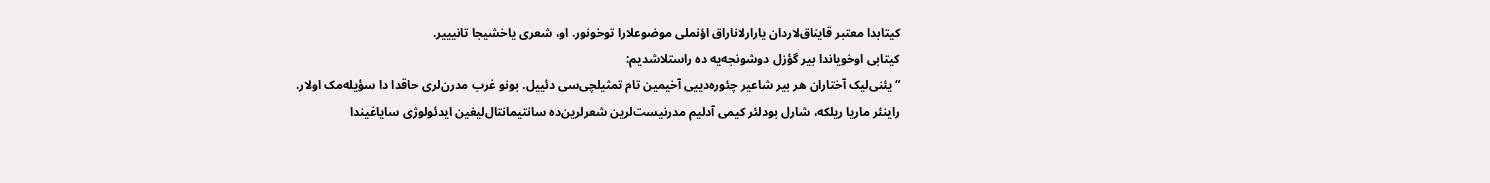کیتابدا معتبر قایناق‌لاردان یارارلاناراق اؤنملی موضوعلارا توخونور. او، شعری یاخشیجا تانیییر.
کیتابی اوخویاندا بیر گؤزل دوشونجه‌یه ده راستلاشدیم:
“یئنی‌لیک آختاران هر بیر شاعیر چئوره‌دییی آخیمین تام تمثیلچی‌سی دئییل. بونو غرب مدرن‌لری حاقدا دا سؤیله‌مک اولار.
راینئر ماریا ریلکه، شارل بودلئر کیمی آدلیم مدرنیست‌لرین شعرلرین‌ده سانتیمانتال‌لیغین ایدئولوژی سایاغیندا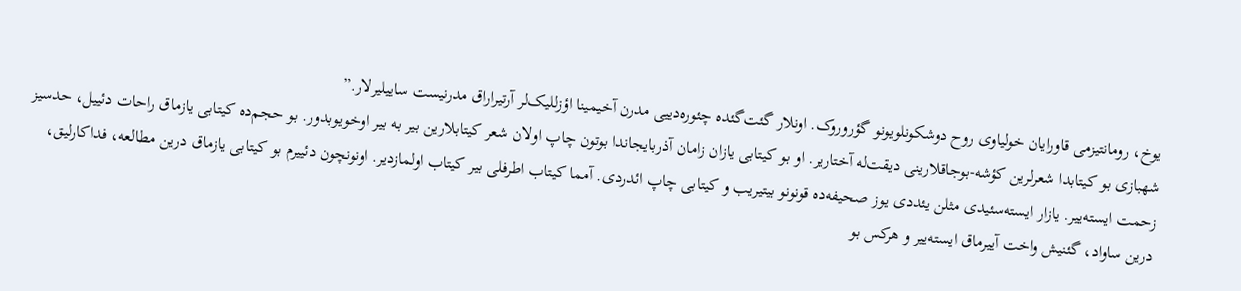یوخ، رومانتیزمی قاورایان خولیاوی روح دوشکونلویونو گؤروروک. اونلار گئت‌گئده چئوره‌دییی مدرن آخیمینا اؤزللیک‌لر آرتیراراق مدرنیست ساییلیرلار.”
شهبازی بو کیتابدا شعرلرین کؤشه‌-بوجاقلارینی دیقت‌له آختاریر. او بو کیتابی یازان زامان آذربایجاندا بوتون چاپ اولان شعر کیتابلارین بیر به بیر اوخویوبدور. بو حجم‌ده کیتابی یازماق راحات دئییل، حدسیز زحمت ایسته‌ییر. یازار ایسته‌سئیدی مثلن یئددی یوز صحیفه‌ده قونونو بیتیریب و کیتابی چاپ ائدردی. آمما کیتاب اطرفلی بیر کیتاب اولمازدیر. اونونچون دئییرم بو کیتابی یازماق درین مطالعه، فداکارلیق، درین ساواد، گئنیش واخت آییرماق ایسته‌ییر و هرکس بو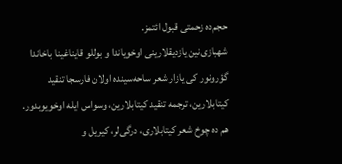حجم‌ده زحمتی قبول ائتمز.
شهبازی‌نین یازدیقلارینی اوخویاندا و بوللو قایناغینا باخاندا گؤرونور کی یازار شعر ساحه‌سینده اولان فارسجا تنقید کیتابلارین، ترجمه تنقید کیتابلارین، وسواس ایله اوخویوبدور. هم ده چوخ شعر کیتابلاری، درگی‌لر، کیریل و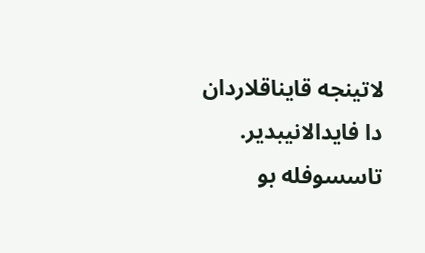لاتینجه قایناقلاردان دا فایدالانیبدیر. تاسسوفله بو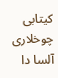کیتابی چوخلاری آلسا دا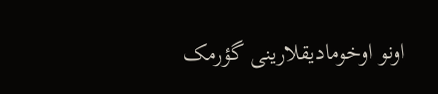اونو اوخومادیقلارینی گؤرمک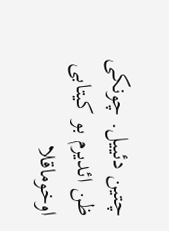چتین دئییل. چونکی ظن ائدیرم بو کیتابی اوخوماقلا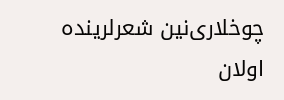چوخلاری‌نین شعرلرینده اولان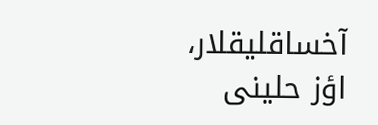آخساقلیقلار، اؤز حلینی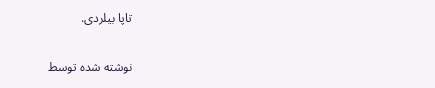تاپا بیلردی.

نوشته شده توسط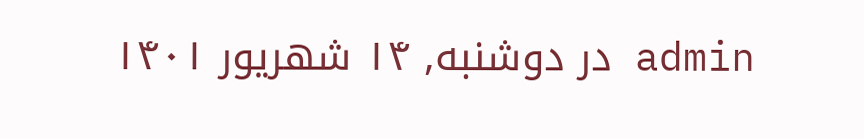admin در دوشنبه, ۱۴ شهریور ۱۴۰۱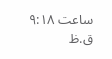ساعت ۹:۱۸ ق.ظ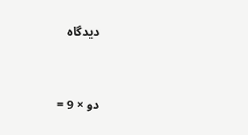دیدگاه


دو × 9 =